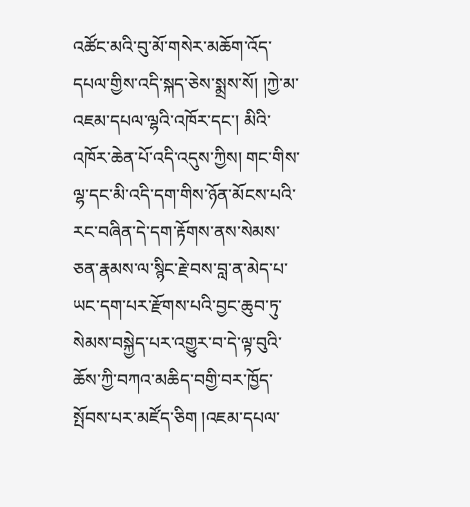འཚོང་མའི་བུ་མོ་གསེར་མཆོག་འོད་དཔལ་གྱིས་འདི་སྐད་ཅེས་སྨྲས་སོ། །ཀྱེ་མ་འཇམ་དཔལ་ལྷའི་འཁོར་དང་། མིའི་འཁོར་ཆེན་པོ་འདི་འདུས་ཀྱིས། གང་གིས་ལྷ་དང་མི་འདི་དག་གིས་ཉོན་མོངས་པའི་རང་བཞིན་དེ་དག་རྟོགས་ནས་སེམས་ཅན་རྣམས་ལ་སྙིང་རྗེ་བས་བླ་ན་མེད་པ་ཡང་དག་པར་རྫོགས་པའི་བྱང་ཆུབ་ཏུ་སེམས་བསྐྱེད་པར་འགྱུར་བ་དེ་ལྟ་བུའི་ཆོས་ཀྱི་བཀའ་མཆིད་བགྱི་བར་ཁྱོད་སྤོབས་པར་མཛོད་ཅིག །འཇམ་དཔལ་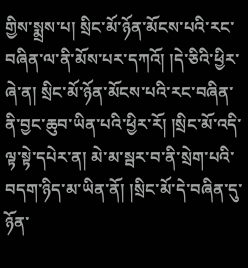གྱིས་སྨྲས་པ། སྲིང་མོ་ཉོན་མོངས་པའི་རང་བཞིན་ལ་ནི་མོས་པར་དཀའོ། །དེ་ཅིའི་ཕྱིར་ཞེ་ན། སྲིང་མོ་ཉོན་མོངས་པའི་རང་བཞིན་ནི་བྱང་ཆུབ་ཡིན་པའི་ཕྱིར་རོ། །སྲིང་མོ་འདི་ལྟ་སྟེ་དཔེར་ན། མེ་མ་སྦར་བ་ནི་སྲེག་པའི་བདག་ཉིད་མ་ཡིན་ནོ། །སྲིང་མོ་དེ་བཞིན་དུ་ཉོན་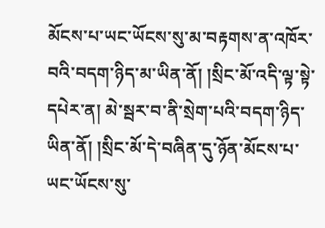མོངས་པ་ཡང་ཡོངས་སུ་མ་བརྟགས་ན་འཁོར་བའི་བདག་ཉིད་མ་ཡིན་ནོ། །སྲིང་མོ་འདི་ལྟ་སྟེ་དཔེར་ན། མེ་སྦར་བ་ནི་སྲེག་པའི་བདག་ཉིད་ཡིན་ནོ། །སྲིང་མོ་དེ་བཞིན་དུ་ཉོན་མོངས་པ་ཡང་ཡོངས་སུ་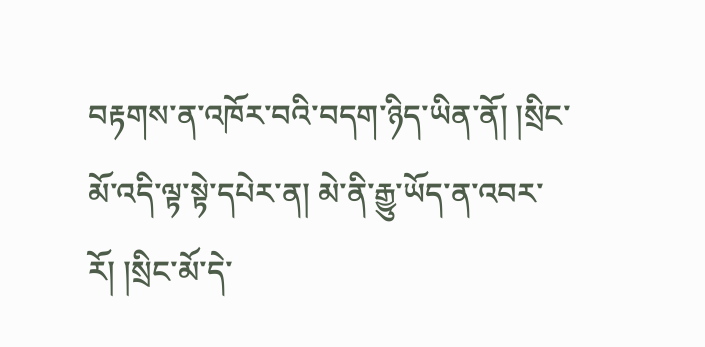བརྟགས་ན་འཁོར་བའི་བདག་ཉིད་ཡིན་ནོ། །སྲིང་མོ་འདི་ལྟ་སྟེ་དཔེར་ན། མེ་ནི་རྒྱུ་ཡོད་ན་འབར་རོ། །སྲིང་མོ་དེ་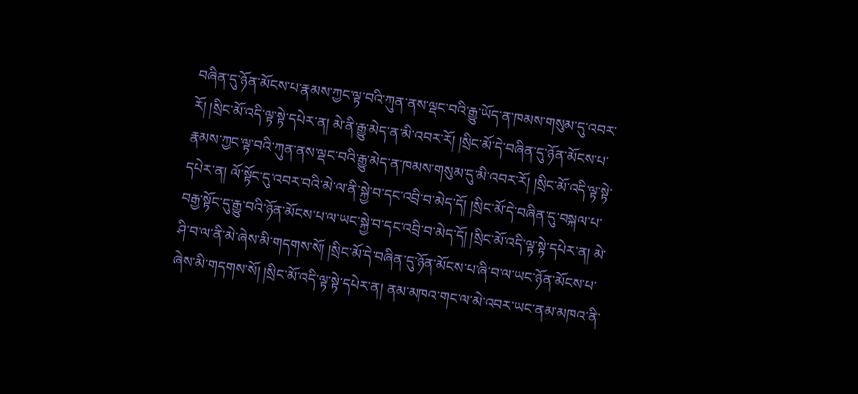བཞིན་དུ་ཉོན་མོངས་པ་རྣམས་ཀྱང་ལྟ་བའི་ཀུན་ནས་ལྡང་བའི་རྒྱུ་ཡོད་ན་ཁམས་གསུམ་དུ་འབར་རོ། །སྲིང་མོ་འདི་ལྟ་སྟེ་དཔེར་ན། མེ་ནི་རྒྱུ་མེད་ན་མི་འབར་རོ། །སྲིང་མོ་དེ་བཞིན་དུ་ཉོན་མོངས་པ་རྣམས་ཀྱང་ལྟ་བའི་ཀུན་ནས་ལྡང་བའི་རྒྱུ་མེད་ན་ཁམས་གསུམ་དུ་མི་འབར་རོ། །སྲིང་མོ་འདི་ལྟ་སྟེ་དཔེར་ན། ལོ་སྟོང་དུ་འབར་བའི་མེ་ལ་ནི་སྐྱེ་བ་དང་འབྲི་བ་མེད་དོ། །སྲིང་མོ་དེ་བཞིན་དུ་བསྐལ་པ་བརྒྱ་སྟོང་དུ་རྒྱུ་བའི་ཉོན་མོངས་པ་ལ་ཡང་སྐྱེ་བ་དང་འབྲི་བ་མེད་དོ། །སྲིང་མོ་འདི་ལྟ་སྟེ་དཔེར་ན། མེ་ཤི་བ་ལ་ནི་མེ་ཞེས་མི་གདགས་སོ། །སྲིང་མོ་དེ་བཞིན་དུ་ཉོན་མོངས་པ་ཞི་བ་ལ་ཡང་ཉོན་མོངས་པ་ཞེས་མི་གདགས་སོ། །སྲིང་མོ་འདི་ལྟ་སྟེ་དཔེར་ན། ནམ་མཁའ་གང་ལ་མེ་འབར་ཡང་ནམ་མཁའ་ནི་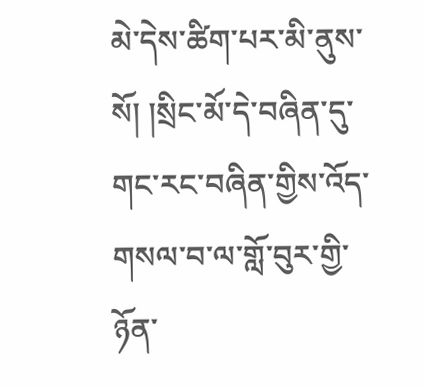མེ་དེས་ཚིག་པར་མི་ནུས་སོ། །སྲིང་མོ་དེ་བཞིན་དུ་གང་རང་བཞིན་གྱིས་འོད་གསལ་བ་ལ་གློ་བུར་གྱི་ཉོན་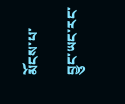མོངས་པ་བྱུང་ཡང་རང་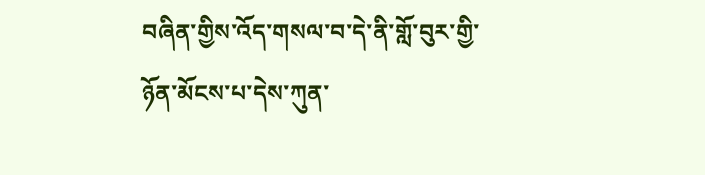བཞིན་གྱིས་འོད་གསལ་བ་དེ་ནི་གློ་བུར་གྱི་ཉོན་མོངས་པ་དེས་ཀུན་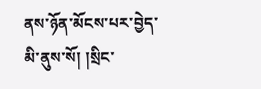ནས་ཉོན་མོངས་པར་བྱེད་མི་ནུས་སོ། །སྲིང་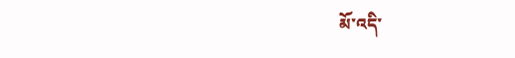མོ་འདི་